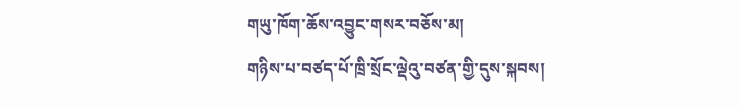གཡུ་ཁོག་ཆོས་འབྱུང་གསར་བཅོས་མ།
གཉིས་པ་བཙད་པོ་ཁྲི་སྲོང་ལྡེའུ་བཙན་གྱི་དུས་སྐབས།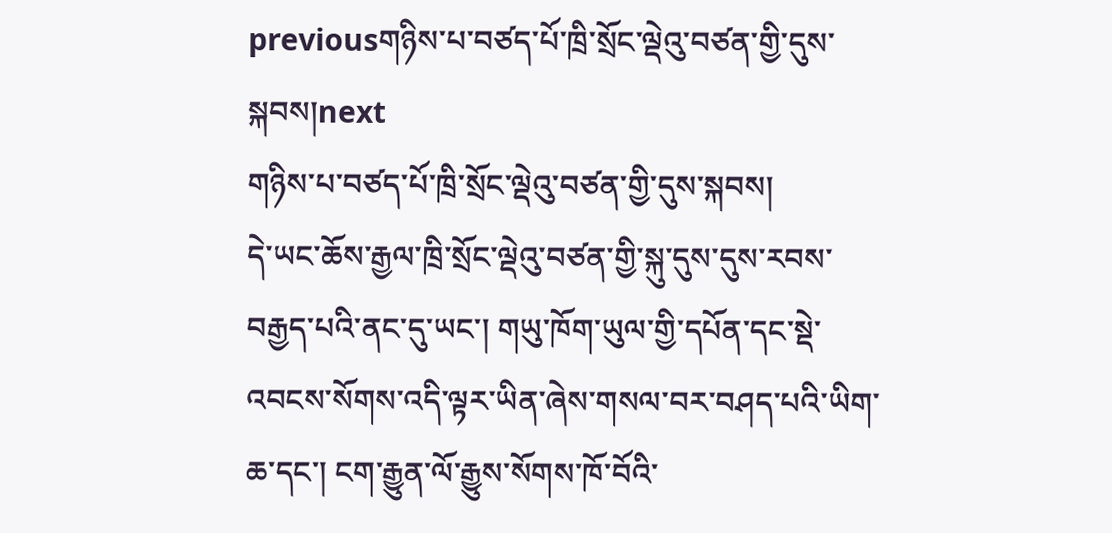previousགཉིས་པ་བཙད་པོ་ཁྲི་སྲོང་ལྡེའུ་བཙན་གྱི་དུས་སྐབས།next
གཉིས་པ་བཙད་པོ་ཁྲི་སྲོང་ལྡེའུ་བཙན་གྱི་དུས་སྐབས།
དེ་ཡང་ཆོས་རྒྱལ་ཁྲི་སྲོང་ལྡེའུ་བཙན་གྱི་སྐུ་དུས་དུས་རབས་བརྒྱད་པའི་ནང་དུ་ཡང་། གཡུ་ཁོག་ཡུལ་གྱི་དཔོན་དང་སྡེ་འབངས་སོགས་འདི་ལྟར་ཡིན་ཞེས་གསལ་བར་བཤད་པའི་ཡིག་ཆ་དང་། ངག་རྒྱུན་ལོ་རྒྱུས་སོགས་ཁོ་བོའི་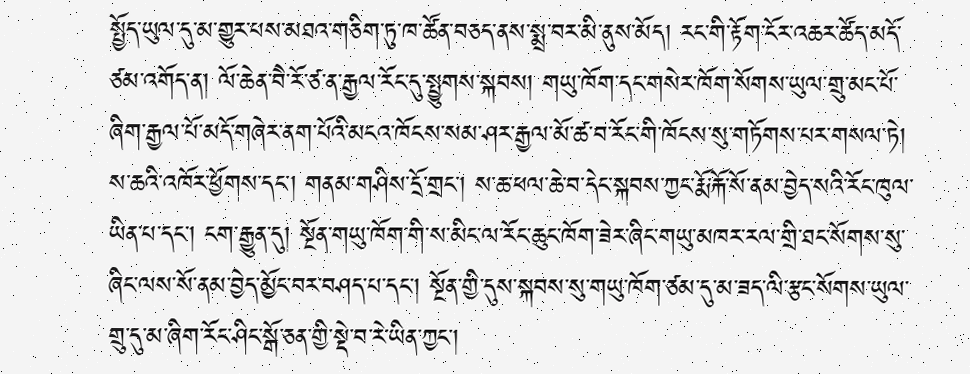སྤྱོད་ཡུལ་དུ་མ་གྱུར་པས་མཐའ་གཅིག་ཏུ་ཁ་ཚོན་བཅད་ནས་སྨྲ་བར་མི་ནུས་མོད། རང་གི་རྟོག་ངོར་འཆར་ཚོད་མདོ་ཙམ་འགོད་ན། ལོ་ཆེན་བཻ་རོ་ཙ་ན་རྒྱལ་རོང་དུ་སྤྱུགས་སྐབས། གཡུ་ཁོག་དང་གསེར་ཁོག་སོགས་ཡུལ་གྲུ་མང་པོ་ཞིག་རྒྱལ་པོ་མདོ་གཞེར་ནག་པོའི་མངའ་ཁོངས་སམ་ཤར་རྒྱལ་མོ་ཚ་བ་རོང་གི་ཁོངས་སུ་གཏོགས་པར་གསལ་ཏེ། ས་ཆའི་འཁོར་ཕྱོགས་དང་། གནམ་གཤིས་དྲོ་གྲང་། ས་ཆ་ཕལ་ཆེ་བ་དེང་སྐབས་ཀྱང་རྨོ་རྐོ་སོ་ནམ་བྱེད་སའི་རོང་ཁུལ་ཡིན་པ་དང་། ངག་རྒྱུན་དུ། སྔོན་གཡུ་ཁོག་གི་ས་མིང་ལ་རོང་ཆུང་ཁོག་ཟེར་ཞིང་གཡུ་མཁར་རལ་གྲི་ཐང་སོགས་སུ་ཞིང་ལས་སོ་ནམ་བྱེད་མྱོང་བར་བཤད་པ་དང་། སྔོན་གྱི་དུས་སྐབས་སུ་གཡུ་ཁོག་ཙམ་དུ་མ་ཟད་ལི་རྩང་སོགས་ཡུལ་གྲུ་དུ་མ་ཞིག་རོང་ཤིང་སྒོ་ཅན་གྱི་སྡེ་བ་རེ་ཡིན་ཀྱང་།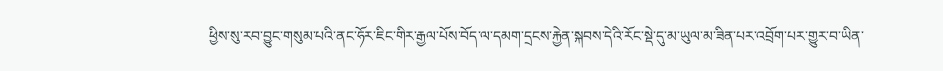ཕྱིས་སུ་རབ་བྱུང་གསུམ་པའི་ནང་ཧོར་ཇིང་གིར་རྒྱལ་པོས་བོད་ལ་དམག་དྲངས་རྐྱེན་སྐབས་དེའི་རོང་སྡེ་དུ་མ་ཡུལ་མ་ཟིན་པར་འབྲོག་པར་གྱུར་བ་ཡིན་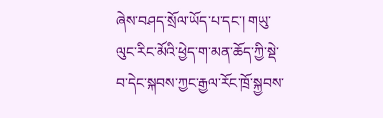ཞེས་བཤད་སྲོལ་ཡོད་པ་དང་། གཡུ་ལུང་རིང་མོའི་ཕྱེད་ག་མན་ཆོད་ཀྱི་སྡེ་བ་དེང་སྐབས་ཀྱང་རྒྱལ་རོང་ཁྲོ་སྐྱབས་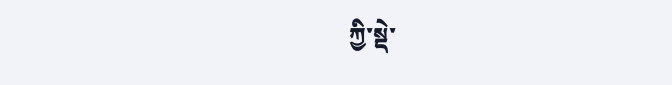ཀྱི་སྡེ་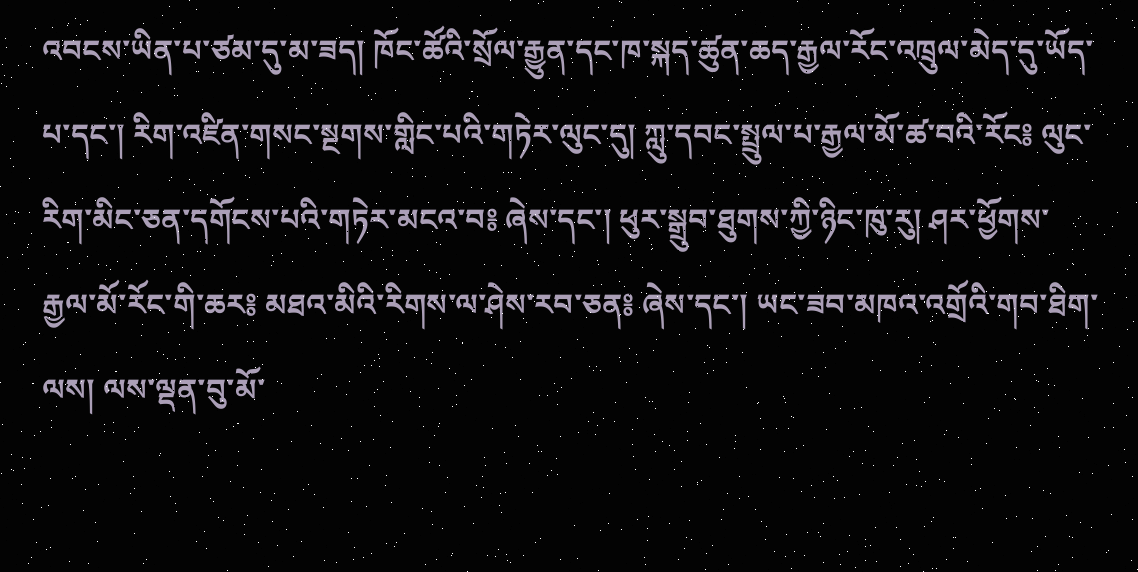འབངས་ཡིན་པ་ཙམ་དུ་མ་ཟད། ཁོང་ཚོའི་སྲོལ་རྒྱུན་དང་ཁ་སྐད་ཚུན་ཆད་རྒྱལ་རོང་འཁྲུལ་མེད་དུ་ཡོད་པ་དང་། རིག་འཛིན་གསང་སྔགས་གླིང་པའི་གཏེར་ལུང་དུ། ཀླུ་དབང་སྤྲུལ་པ་རྒྱལ་མོ་ཚ་བའི་རོང༔ ལུང་རིག་མིང་ཅན་དགོངས་པའི་གཏེར་མངའ་བ༔ ཞེས་དང་། ཕུར་སྒྲུབ་ཐུགས་ཀྱི་ཉིང་ཁུ་རུ། ཤར་ཕྱོགས་རྒྱལ་མོ་རོང་གི་ཆར༔ མཐའ་མིའི་རིགས་ལ་ཤེས་རབ་ཅན༔ ཞེས་དང་། ཡང་ཟབ་མཁའ་འགྲོའི་གབ་ཐིག་ལས། ལས་ལྡན་བུ་མོ་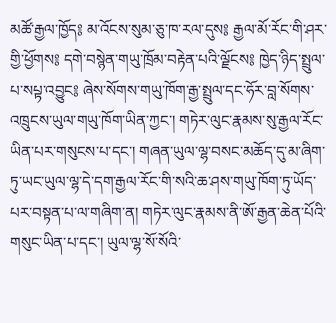མཚོ་རྒྱལ་ཁྱོད༔ མ་འོངས་སུམ་ཅུ་ཁ་རལ་དུས༔ རྒྱལ་མོ་རོང་གི་ཤར་གྱི་ཕྱོགས༔ དགེ་བསྙེན་གཡུ་ཁྲོམ་བརྟེན་པའི་ལྗོངས༔ ཁྱེད་ཉིད་སྤྲུལ་པ་སཔྟ་འབྱུང༔ ཞེས་སོགས་གཡུ་ཁོག་རྒྱ་སྤྲུལ་དང་ཧོར་བླ་སོགས་འཁྲུངས་ཡུལ་གཡུ་ཁོག་ཡིན་ཀྱང་། གཏེར་ལུང་རྣམས་སུ་རྒྱལ་རོང་ཡིན་པར་གསུངས་པ་དང་། གཞན་ཡུལ་ལྷ་བསང་མཆོད་དུ་མ་ཞིག་ཏུ་ཡང་ཡུལ་ལྷ་དེ་དག་རྒྱལ་རོང་གི་སའི་ཆ་ཤས་གཡུ་ཁོག་ཏུ་ཡོད་པར་བསྟན་པ་ལ་གཞིག་ན། གཏེར་ལུང་རྣམས་ནི་ཨོ་རྒྱན་ཆེན་པོའི་གསུང་ཡིན་པ་དང་། ཡུལ་ལྷ་སོ་སོའི་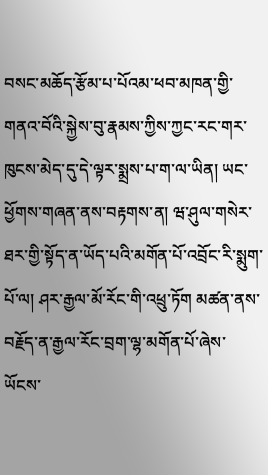བསང་མཆོད་རྩོམ་པ་པོའམ་ཕབ་མཁན་གྱི་གནའ་བོའི་སྐྱེས་བུ་རྣམས་ཀྱིས་ཀྱང་རང་གར་ཁུངས་མེད་དུ་དེ་ལྟར་སྨྲས་པ་ག་ལ་ཡིན། ཡང་ཕྱོགས་གཞན་ནས་བརྟགས་ན། ཝ་ཤུལ་གསེར་ཐར་གྱི་སྟོད་ན་ཡོད་པའི་མགོན་པོ་འབྲོང་རི་སྨུག་པོ་ལ། ཤར་རྒྱལ་མོ་རོང་གི་འཕྲུ་ཏོག མཚན་ནས་བརྗོད་ན་རྒྱལ་རོང་བྲག་ལྷ་མགོན་པོ་ཞེས་ཡོངས་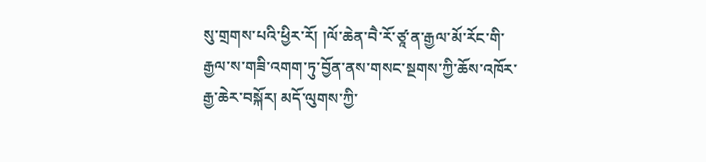སུ་གྲགས་པའི་ཕྱིར་རོ། །ལོ་ཆེན་བཻ་རོ་ཙཱ་ན་རྒྱལ་མོ་རོང་གི་རྒྱལ་ས་གཟི་འགག་ཏུ་བྱོན་ནས་གསང་སྔགས་ཀྱི་ཆོས་འཁོར་རྒྱ་ཆེར་བསྐོར། མདོ་ལུགས་ཀྱི་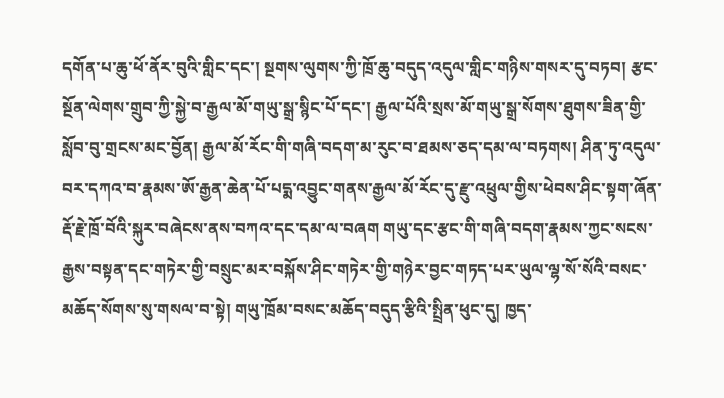དགོན་པ་ཆུ་ཕོ་ནོར་བུའི་གླིང་དང་། སྔགས་ལུགས་ཀྱི་ཁྲོ་ཆུ་བདུད་འདུལ་གླིང་གཉིས་གསར་དུ་བཏབ། རྩང་སྔོན་ལེགས་གྲུབ་ཀྱི་སྐྱེ་བ་རྒྱལ་མོ་གཡུ་སྒྲ་སྙིང་པོ་དང་། རྒྱལ་པོའི་སྲས་མོ་གཡུ་སྒྲ་སོགས་ཐུགས་ཟིན་གྱི་སློབ་བུ་གྲངས་མང་བྱོན། རྒྱལ་མོ་རོང་གི་གཞི་བདག་མ་རུང་བ་ཐམས་ཅད་དམ་ལ་བཏགས། ཤིན་ཏུ་འདུལ་བར་དཀའ་བ་རྣམས་ཨོ་རྒྱན་ཆེན་པོ་པདྨ་འབྱུང་གནས་རྒྱལ་མོ་རོང་དུ་རྫུ་འཕྲུལ་གྱིས་ཕེབས་ཤིང་སྟག་ཞོན་རྡོ་རྗེ་ཁྲོ་བོའི་སྐུར་བཞེངས་ནས་བཀའ་དང་དམ་ལ་བཞག གཡུ་དང་རྩང་གི་གཞི་བདག་རྣམས་ཀྱང་སངས་རྒྱས་བསྟན་དང་གཏེར་གྱི་བསྲུང་མར་བསྐོས་ཤིང་གཏེར་གྱི་གཉེར་བྱང་གཏད་པར་ཡུལ་ལྷ་སོ་སོའི་བསང་མཆོད་སོགས་སུ་གསལ་བ་སྟེ། གཡུ་ཁྲོམ་བསང་མཆོད་བདུད་རྩིའི་སྤྲིན་ཕུང་དུ། ཁྱད་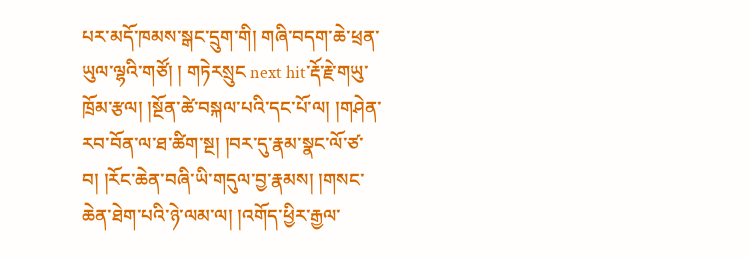པར་མདོ་ཁམས་སྒང་དྲུག་གི། གཞི་བདག་ཆེ་ཕྲན་ཡུལ་ལྷའི་གཙོ། ། གཏེརསྲུང next hit་རྡོ་རྗེ་གཡུ་ཁྲོམ་རྩལ། །སྔོན་ཚེ་བསྐལ་པའི་དང་པོ་ལ། །གཤེན་རབ་བོན་ལ་ཐ་ཚིག་སྔ། །བར་དུ་རྣམ་སྣང་ལོ་ཙ་བ། །རོང་ཆེན་བཞི་ཡི་གདུལ་བྱ་རྣམས། །གསང་ཆེན་ཐེག་པའི་ཉེ་ལམ་ལ། །འགོད་ཕྱིར་རྒྱལ་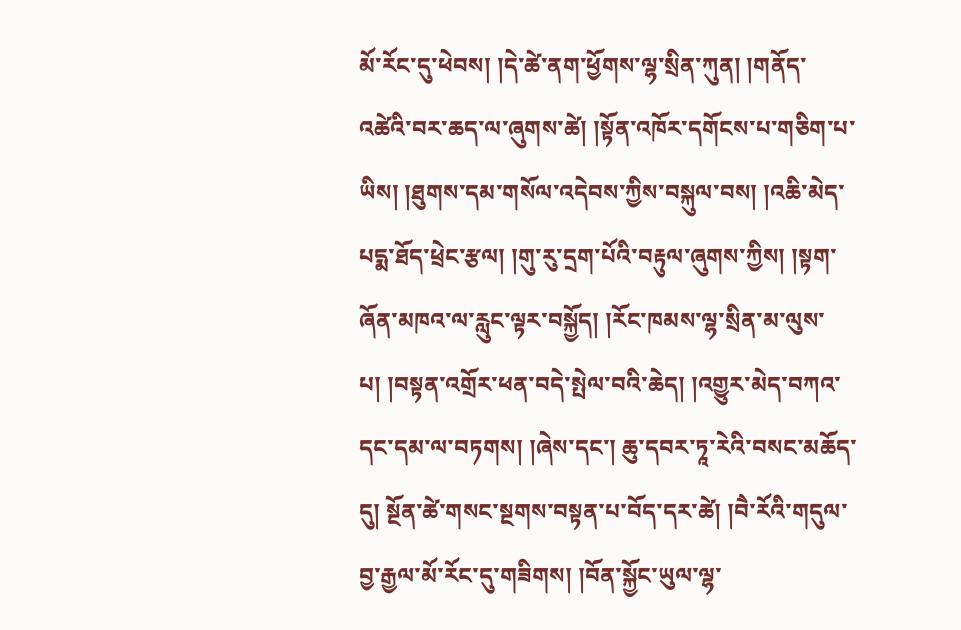མོ་རོང་དུ་ཕེབས། །དེ་ཚེ་ནག་ཕྱོགས་ལྷ་སྲིན་ཀུན། །གནོད་འཚེའི་བར་ཆད་ལ་ཞུགས་ཚེ། །སྟོན་འཁོར་དགོངས་པ་གཅིག་པ་ཡིས། །ཐུགས་དམ་གསོལ་འདེབས་ཀྱིས་བསྐུལ་བས། །འཆི་མེད་པདྨ་ཐོད་ཕྲེང་རྩལ། །གུ་རུ་དྲག་པོའི་བརྟུལ་ཞུགས་ཀྱིས། །སྟག་ཞོན་མཁའ་ལ་རླུང་ལྟར་བསྐྱོད། །རོང་ཁམས་ལྷ་སྲིན་མ་ལུས་པ། །བསྟན་འགྲོར་ཕན་བདེ་སྤེལ་བའི་ཆེད། །འགྱུར་མེད་བཀའ་དང་དམ་ལ་བཏགས། །ཞེས་དང་། ཆུ་དབར་ཏཱ་རེའི་བསང་མཆོད་དུ། སྔོན་ཚེ་གསང་སྔགས་བསྟན་པ་བོད་དར་ཚེ། །བཻ་རོའི་གདུལ་བྱ་རྒྱལ་མོ་རོང་དུ་གཟིགས། །བོན་སྐྱོང་ཡུལ་ལྷ་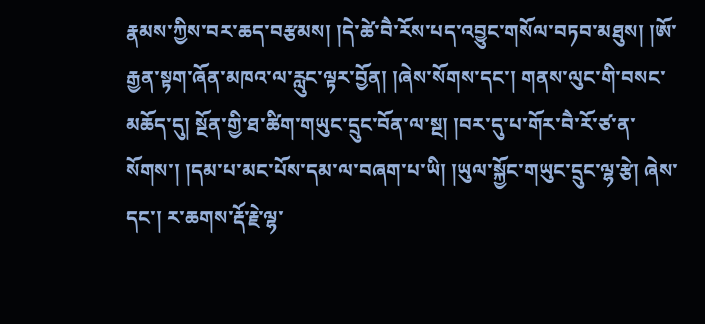རྣམས་ཀྱིས་བར་ཆད་བརྩམས། །དེ་ཚེ་བཻ་རོས་པད་འབྱུང་གསོལ་བཏབ་མཐུས། །ཨོ་རྒྱན་སྟག་ཞོན་མཁའ་ལ་རླུང་ལྟར་བྱོན། །ཞེས་སོགས་དང་། གནས་ལུང་གི་བསང་མཆོད་དུ། སྔོན་གྱི་ཐ་ཚིག་གཡུང་དྲུང་བོན་ལ་སྔ། །བར་དུ་པ་གོར་བཻ་རོ་ཙ་ན་སོགས་། །དམ་པ་མང་པོས་དམ་ལ་བཞག་པ་ཡི། །ཡུལ་སྐྱོང་གཡུང་དྲུང་ལྷ་རྩེ། ཞེས་དང་། ར་ཆགས་རྡོ་རྗེ་ལྷ་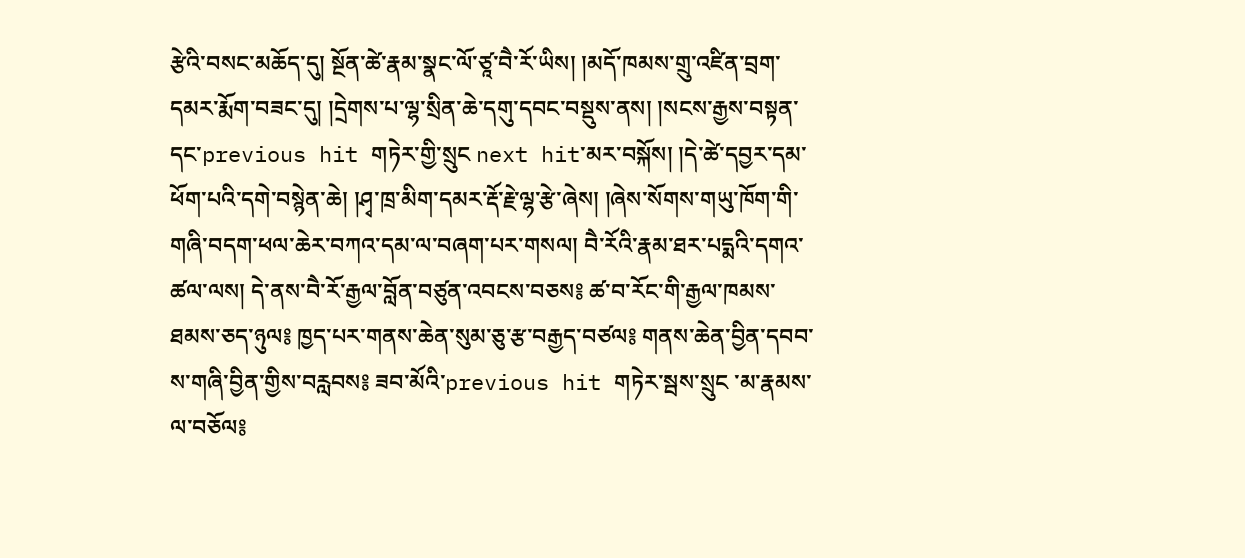རྩེའི་བསང་མཆོད་དུ། སྔོན་ཚེ་རྣམ་སྣང་ལོ་ཙཱ་བཻ་རོ་ཡིས། །མདོ་ཁམས་གྲུ་འཛིན་བྲག་དམར་རྨོག་བཟང་དུ། །དྲེགས་པ་ལྷ་སྲིན་ཆེ་དགུ་དབང་བསྡུས་ནས། །སངས་རྒྱས་བསྟན་དང་previous hit གཏེར་གྱི་སྲུང next hit་མར་བསྐོས། །དེ་ཚེ་དབྱར་དམ་ཕོག་པའི་དགེ་བསྙེན་ཆེ། །ཤྭ་ཁྲ་མིག་དམར་རྡོ་རྗེ་ལྷ་རྩེ་ཞེས། །ཞེས་སོགས་གཡུ་ཁོག་གི་གཞི་བདག་ཕལ་ཆེར་བཀའ་དམ་ལ་བཞག་པར་གསལ། བཻ་རོའི་རྣམ་ཐར་པདྨའི་དགའ་ཚལ་ལས། དེ་ནས་བཻ་རོ་རྒྱལ་བློན་བཙུན་འབངས་བཅས༔ ཚ་བ་རོང་གི་རྒྱལ་ཁམས་ཐམས་ཅད་ཉུལ༔ ཁྱད་པར་གནས་ཆེན་སུམ་ཅུ་རྩ་བརྒྱད་བཙལ༔ གནས་ཆེན་བྱིན་དབབ་ས་གཞི་བྱིན་གྱིས་བརླབས༔ ཟབ་མོའི་previous hit གཏེར་སྦས་སྲུང ་མ་རྣམས་ལ་བཅོལ༔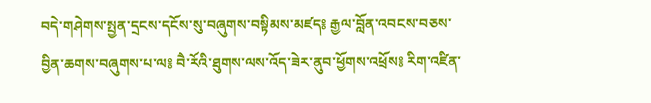བདེ་གཤེགས་སྤྱན་དྲངས་དངོས་སུ་བཞུགས་བསྟིམས་མཛད༔ རྒྱལ་བློན་འབངས་བཅས་བྱིན་ཆགས་བཞུགས་པ་ལ༔ བཻ་རོའི་ཐུགས་ལས་འོད་ཟེར་ནུབ་ཕྱོགས་འཕྲོས༔ རིག་འཛིན་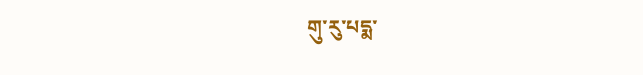གུ་རུ་པདྨ་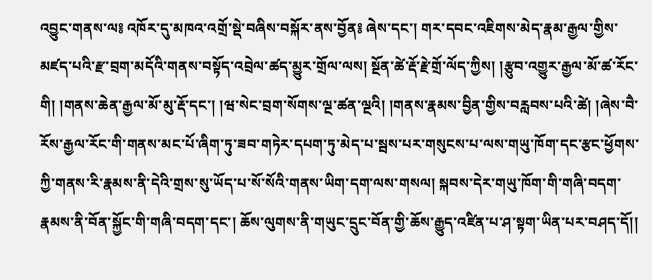འབྱུང་གནས་ལ༔ འཁོར་དུ་མཁའ་འགྲོ་སྡེ་བཞིས་བསྐོར་ནས་བྱོན༔ ཞེས་དང་། གར་དབང་འཇིགས་མེད་རྣམ་རྒྱལ་གྱིས་མཛད་པའི་རྫ་བྲག་མདོའི་གནས་བསྟོད་འབྲེལ་ཚད་མྱུར་གྲོལ་ལས། སྔོན་ཚེ་རྡོ་རྗེ་གྲོ་ལོད་ཀྱིས། །རྩུབ་འགྱུར་རྒྱལ་མོ་ཚ་རོང་གི། །གནས་ཆེན་རྒྱལ་མོ་མུ་རྡོ་དང་། །ཝ་སེང་བྲག་སོགས་ལྔ་ཚན་ལྔའི། །གནས་རྣམས་བྱིན་གྱིས་བརླབས་པའི་ཚེ། །ཞེས་བཻ་རོས་རྒྱལ་རོང་གི་གནས་མང་པོ་ཞིག་ཏུ་ཟབ་གཏེར་དཔག་ཏུ་མེད་པ་སྦས་པར་གསུངས་པ་ལས་གཡུ་ཁོག་དང་རྩང་ཕྱོགས་ཀྱི་གནས་རི་རྣམས་ནི་དེའི་གྲས་སུ་ཡོད་པ་སོ་སོའི་གནས་ཡིག་དག་ལས་གསལ། སྐབས་དེར་གཡུ་ཁོག་གི་གཞི་བདག་རྣམས་ནི་བོན་སྐྱོང་གི་གཞི་བདག་དང་། ཆོས་ལུགས་ནི་གཡུང་དྲུང་བོན་གྱི་ཆོས་རྒྱུད་འཛིན་པ་ཤ་སྟག་ཡིན་པར་བཤད་དོ།།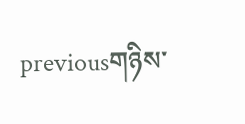previousགཉིས་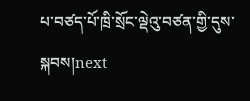པ་བཙད་པོ་ཁྲི་སྲོང་ལྡེའུ་བཙན་གྱི་དུས་སྐབས།next